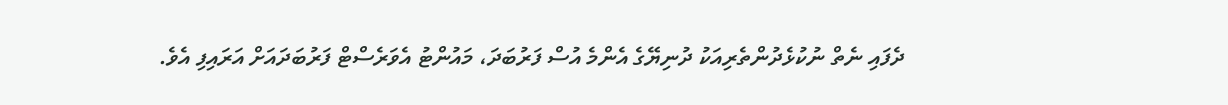ދެފައި ނެތް ނުކުޅެދުންތެރިއަކު ދުނިޔޭގެ އެންމެ އުސް ފަރުބަދަ، މައުންޓު އެވަރެސްޓް ފަރުބަދައަށް އަރައިފި އެވެ.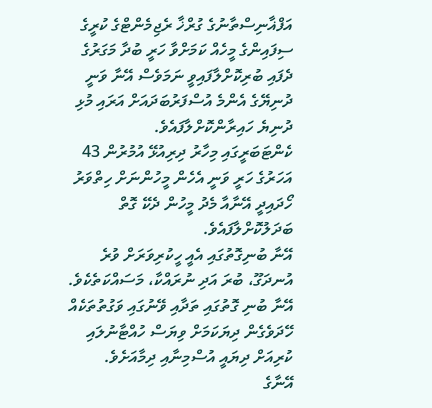އަފްޣާނިސްތާނުގެ ގުރްޚާ ރެޖިމެންޓްގެ ކުރީގެ ސިފައިންގެ މީހެއް ކަމަށްވާ ހަރީ ބުދާ މަގަރުގެ ދެފައި ބުރިކޮށްލާފައިވީ ނަމަވެސް އޭނާ ވަނީ ދުނިޔޭގެ އެންމެ އުސްފަރުބަދައަށް އަރައި މުޅި ދުނިޔެ ހައިރާންކޮށްލާފައެވެ.
ކެންޓަބަރީގައި މިހާރު ދިރިއުޅޭ އުމުރުން 43 އަހަރުގެ ހަރީ ވަނީ އެހެން މީހުންނަށް ހިތްވަރު ހޯދައިދީ އޭނާއާ މެދު މީހުން ދެކޭ ގޮތް ބަދަލުކޮށްލާފައެވެ.
އޭނާ ބުނިގޮތުގައި އެއީ ހީކުރިވަރަށް ވުރެ އުނދަގޫ، ބުރަ އަދި ނުރައްކާ، މަސައްކަތެކެވެ.
އޭނާ ބުނި ގޮތުގައި ތަދާއި ވޭނުގައި ވަގުތުތަކެއް ހޭދަވެގެން ދިޔަކަމަށް ވިޔަސް ހުއްޓާނުލައި ކުރިއަށް ދިޔައީ އުސްމިނާއި ދިމާއަށެވެ.
އޭނާގެ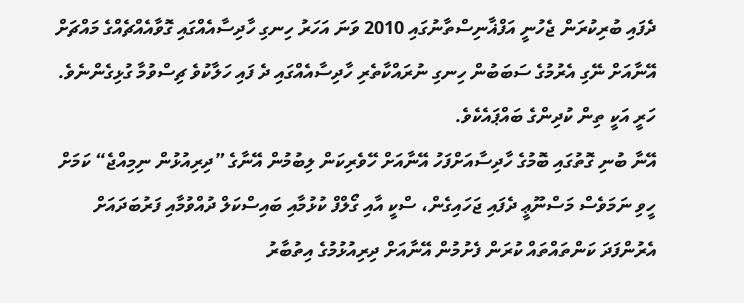ދެފައި ބުރިކުރަން ޖެހުނީ އަފްޣާނިސްތާނުގައި 2010 ވަނަ އަހަރު ހިނގި ހާދިސާއެއްގައި ގޮވާއެއްޗެއްގެ މައްޗަށް އޭނާއަށް ނޭގި އެރުމުގެ ސަބަބުން ހިނގި ނުރައްކާތެރި ހާދިސާއެއްގައި ދެ ފައި ހަލާކުވެ ޗިސްވުމާ ގުޅިގެންނެވެ.
ހަރީ އަކީ ތިން ކުދިންގެ ބައްޕައެކެވެ.
އޭނާ ބުނި ގޮތުގައި ބޮމުގެ ހާދިސާއަށްފަހު އޭނާއަށް ހޭވެރިކަން ލިބުމުން އޭނާގެ ”ދިރިއުޅުން ނިމިއްޖެ“ ކަމަށް ހީވި ނަމަވެސް މަސްނޫޢީ ދެފައި ޖަހައިގެން، ސްކީ އާއި ގޯލްފް ކުޅުމާއި ބައިސްކަލް ދުއްވުމާއި ފަރުބަދައަށް އެރުންފަދަ ކަންތައްތައް ކުރަން ފެށުމުން އޭނާއަށް ދިރިއުޅުމުގެ އިތުބާރު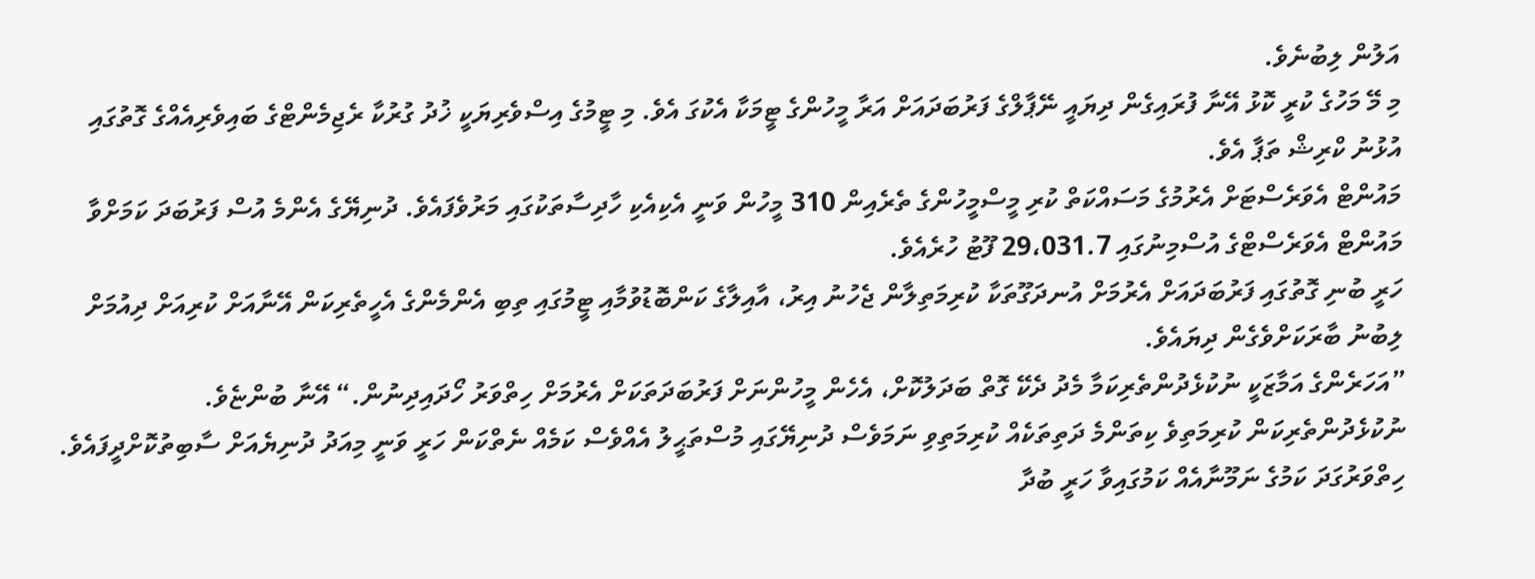އަލުން ލިބުނެވެ.
މި މޭ މަހުގެ ކުރީ ކޮޅު އޭނާ ފުރައިގެން ދިޔައީ ނޭޕާލްގެ ފަރުބަދައަށް އަރާ މީހުންގެ ޓީމަކާ އެކުގަ އެވެ. މި ޓީމުގެ އިސްވެރިޔަކީ ޚުދު ގުރުކާ ރެޖިމެންޓްގެ ބައިވެރިއެއްގެ ގޮތުގައި އުޅުނު ކްރިޝް ތަޕާ އެވެ.
މައުންޓް އެވަރެސްޓަށް އެރުމުގެ މަސައްކަތް ކުރި މީސްމީހުންގެ ތެރެއިން 310 މީހުން ވަނީ އެކިއެކި ހާދިސާތަކުގައި މަރުވެފައެވެ. ދުނިޔޭގެ އެންމެ އުސް ފަރުބަދަ ކަމަށްވާ މައުންޓް އެވަރެސްޓްގެ އުސްމިނުގައި 29،031.7 ފޫޓު ހުރެއެވެ.
ހަރީ ބުނި ގޮތުގައި ފަރުބަދައަށް އެރުމަށް އުނދަގޫތަކާ ކުރިމަތިލާން ޖެހުނު އިރު، އާއިލާގެ ކަންބޮޑުވުމާއި ޓީމުގައި ތިބި އެންމެންގެ އެހީތެރިކަން އޭނާއަށް ކުރިއަށް ދިއުމަށް ލިބުނު ބާރަކަށްވެގެން ދިޔައެވެ.
”އަހަރެންގެ އަމާޒަކީ ނުކުޅެދުންތެރިކަމާ މެދު ދެކޭ ގޮތް ބަދަލުކޮށް، އެހެން މީހުންނަށް ފަރުބަދަތަކަށް އެރުމަށް ހިތްވަރު ހޯދައިދިނުން.“ އޭނާ ބުންޏެވެ.
ނުކުޅެދުންތެރިކަން ކުރިމަތިވެ ކިތަންމެ ދަތިތަކެއް ކުރިމަތިވި ނަމަވެސް ދުނިޔޭގައި މުސްތަޙީލު އެއްވެސް ކަމެއް ނެތްކަން ހަރީ ވަނީ މިއަދު ދުނިޔެއަށް ސާބިތުކޮށްދީފައެވެ.
ހިތްވަރުގަދަ ކަމުގެ ނަމޫނާއެއް ކަމުގައިވާ ހަރީ ބުދާ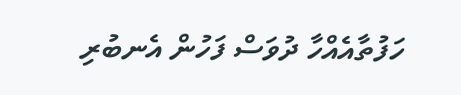ހަފުތާއެއްހާ ދުވަސް ފަހުން އެނބުރި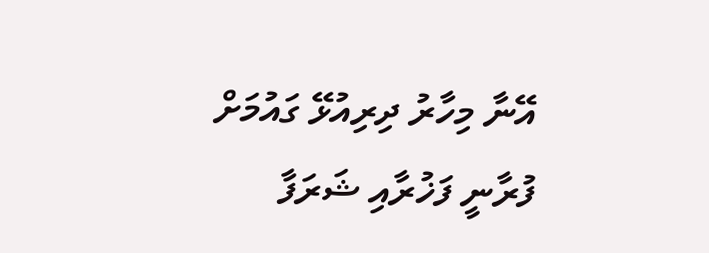އޭނާ މިހާރު ދިރިއުޅޭ ގައުމަށް ފުރާނީ ފަޚުރާއި ޝަރަފާ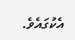އެކުގައެވެ.